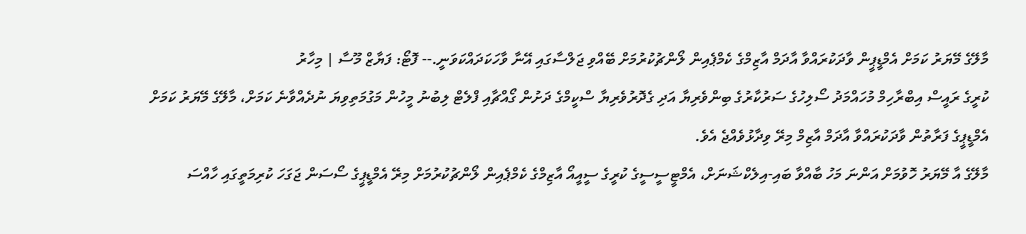މާލޭގެ މޭޔަރު ކަމަށް އެމްޑީޕީން ވާދަކުރައްވާ އާދަމް އާޒިމްގެ ކެމްޕެއިން ލޯންޗުކުރުމަށް ބޭއްވި ޖަލްސާގައި އޭނާ ވާހަކަދައްކަވަނީ.-- ފޮޓޯ: ފަޔާޒް މޫސާ | މިހާރު
ކުރީގެ ރައީސް އިބްރާހިމް މުހައްމަދު ސޯލިހުގެ ސަރުކާރުގެ ބިންވެރިޔާ އަދި ގެދޮރުވެރިޔާ ސްކީމްގެ ދަށުން ގޯއްޗާއި ފްލެޓް ލިބުނު މީހުން މަގުމަތިވިޔަ ނުދެއްވާނެ ކަމަށް، މާލޭގެ މޭޔަރު ކަމަށް އެމްޑީޕީގެ ފަރާތުން ވާދަކުރައްވާ އާދަމް އާޒިމް މިރޭ ވިދާޅުވެއްޖެ އެވެ.
މާލޭގެ އާ މޭޔަރު ހޮވުމަށް އަންނަ މަހު ބާއްވާ ބައި-އިލެކްޝަނަށް، އެމްޓީސީސީގެ ކުރީގެ ސީއީއޯ އާޒިމްގެ ކެމްޕެއިން ލޯންޗުކުރުމަށް މިރޭ އެމްޑީޕީގެ ސޯސަން ޖަގަހަ ކުރިމަތީގައި ހާއްސަ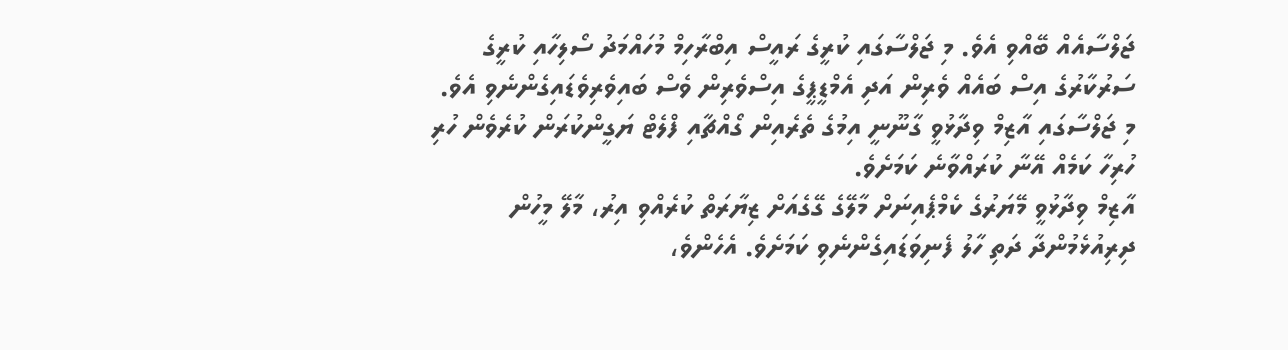ޖަލްސާއެއް ބޭއްވި އެވެ. މި ޖަލްސާގައި ކުރީގެ ރައީސް އިބްރާހިމް މުހައްމަދު ސޯލިހާއި ކުރީގެ ސަރުކާރުގެ އިސް ބައެއް ވެރިން އަދި އެމްޑީޕީގެ އިސްވެރިން ވެސް ބައިވެރިވެޑައިގެންނެވި އެވެ.
މި ޖަލްސާގައި އާޒިމް ވިދާޅުވީ ގާނޫނީ އިމުގެ ތެރެއިން ގޯއްޗާއި ފްލެޓް ޔަގީންކުރަން ކުރެވެން ހުރި ހުރިހާ ކަމެއް އޭނާ ކުރައްވާނެ ކަމަށެވެ.
އާޒިމް ވިދާޅުވީ މޭޔަރުގެ ކެމްޕެއިނަށް މާލޭގެ ގޭގެއަށް ޒިޔާރަތް ކުރެއްވި އިރު، މާލޭ މީހުން ދިރިއުޅެމުންދާ ދަތި ހާލު ފެނިވަޑައިގެންނެވި ކަމަށެވެ. އެހެންވެ،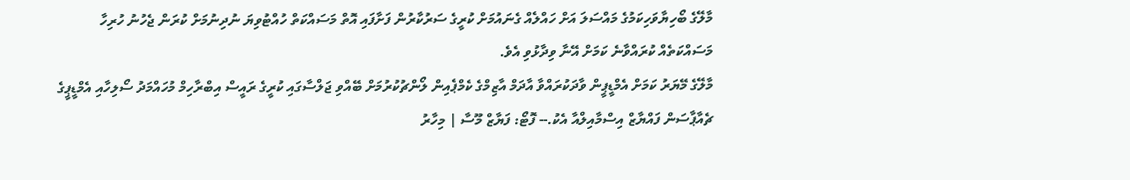މާލޭގެ ބޯހިޔާވަހިކަމުގެ މައްސަލަ އަށް ހައްލެއް ގެނައުމަށް ކުރީގެ ސަރުކާރުން ފަށާފައި އޮތް މަސައްކަތް ހުއްޓުވިޔަ ނުދިނުމަށް ކުރަން ޖެހުނު ހުރިހާ މަސައްކަތެއް ކުރައްވާނެ ކަމަށް އޭނާ ވިދާޅުވި އެވެ.
މާލޭގެ މޭޔަރު ކަމަށް އެމްޑީޕީން ވާދަކުރައްވާ އާދަމް އާޒިމްގެ ކެމްޕެއިން ލޯންޗުކުރުމަށް ބޭއްވި ޖަލްސާގައި ކުރީގެ ރައީސް އިބްރާހިމް މުހައްމަދު ސޯލިހާއި އެމްޑީޕީގެ ޗެއާޕާސަން ފައްޔާޒް އިސްމާއިލްއާ އެކު.-- ފޮޓޯ: ފަޔާޒް މޫސާ | މިހާރު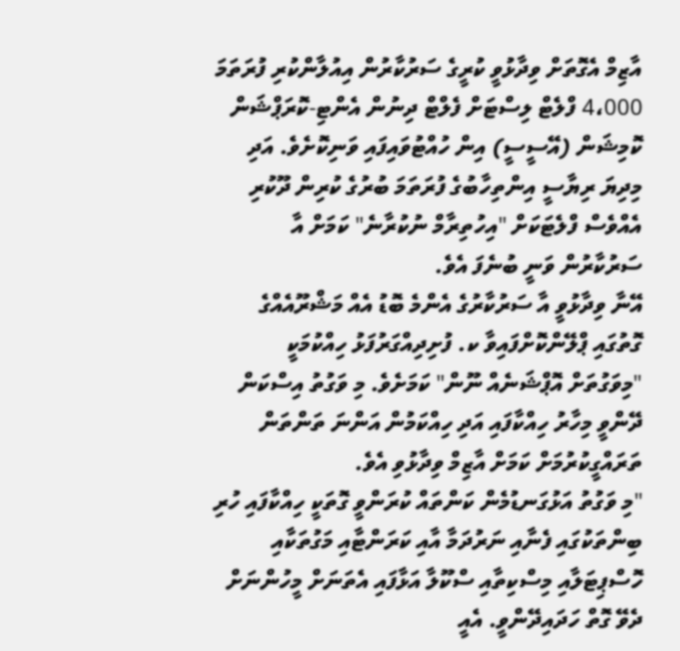އާޒިމް އެގޮތަށް ވިދާޅުވީ ކުރީގެ ސަރުކާރުން އިއުލާންކުރި ފުރަތަމަ 4،000 ފްލެޓް ލިސްޓަށް ފެލްޓް ދިނުން އެންޓި-ކޮރަޕްޝަން ކޮމިޝަން (އޭސީސީ) އިން ހުއްޓުވައިފައި ވަނިކޮށެވެ. އަދި މިދިޔަ ރިޔާސީ އިންތިހާބުގެ ފުރަތަމަ ބުރުގެ ކުރިން ދޫކުރި އެއްވެސް ފްލެޓަކަށް "އިހުތިރާމް ނުކުރާނެ" ކަމަށް އާ ސަރުކާރުން ވަނީ ބުނެފަ އެވެ.
އޭނާ ވިދާޅުވީ އާ ސަރުކާރުގެ އެންމެ ބޮޑު އެއް މަޝްރޫއެއްގެ ގޮތުގައި ޕްލޭންކޮށްފައިވާ ކ. ފުށިދިއްގަރުފަޅު ހިއްކުމަކީ "މިވަގުތަށް އޮޕްޝަނެއް ނޫން" ކަމަށެވެ. މި ވަގުތު އިސްކަން ދޭންވީ މިހާރު ހިއްކާފައި އަދި ހިއްކަމުން އަންނަ ތަންތަން ތަރައްގީކުރުމަށް ކަމަށް އާޒިމް ވިދާޅުވި އެވެ.
"މި ވަގުތު އަޅުގަނޑުމެން ކަންތައް ކުރަންވީ ގޮތަކީ ހިއްކާފައި ހުރި ބިންތަކުގައި ފެނާއި ނަރުދަމާ އާއި ކަރަންޓާއި މަގުތަކާއި ހޮސްޕިޓަލާއި މިސްކިތާއި ސްކޫލާ އަޅާފައި އެތަނަށް މީހުންނަށް ދެވޭ ގޮތް ހަދައިދޭންވީ. އެއީ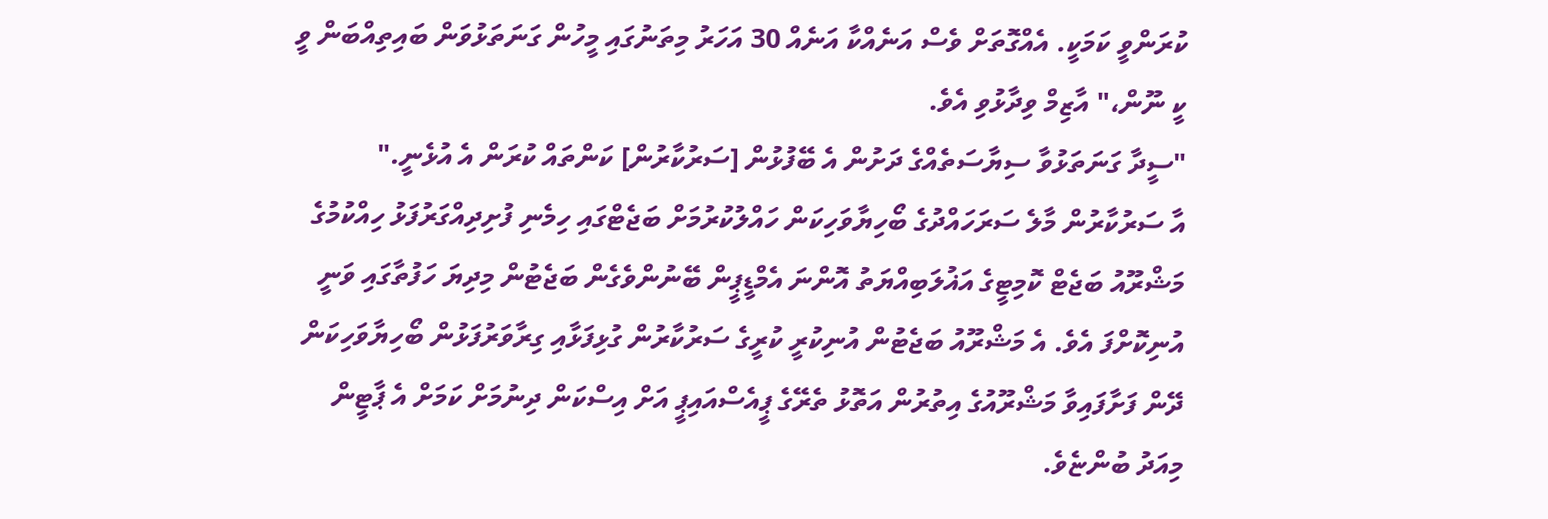ކުރަންވީ ކަމަކީ. އެއްގޮތަށް ވެސް އަނެއްކާ އަނެއް 30 އަހަރު މިތަނުގައި މީހުން ގަނަތަޅުވަން ބައިތިއްބަން ވީ ކީ ނޫން،" އާޒިމް ވިދާޅުވި އެވެ.
"ސީދާ ގަނަތަޅުވާ ސިޔާސަތެއްގެ ދަށުން އެ ބޭފުޅުން [ސަރުކާރުން] ކަންތައް ކުރަން އެ އުޅެނީ."
އާ ސަރުކާރުން މާލެ ސަރަހައްދުގެ ބޯހިޔާވަހިކަން ހައްލުކުރުމަށް ބަޖެޓްގައި ހިމެނި ފުށިދިއްގަރުފަޅު ހިއްކުމުގެ މަޝްރޫއު ބަޖެޓް ކޮމިޓީގެ އަޣުލަބިއްޔަތު އޮންނަ އެމްޑީޕީން ބޭނުންވެގެން ބަޖެޓުން މިދިޔަ ހަފުތާގައި ވަނީ އުނިކޮށްފަ އެވެ. އެ މަޝްރޫއު ބަޖެޓުން އުނިކުރީ ކުރީގެ ސަރުކާރުން ގުޅިފަޅާއި ގިރާވަރުފަޅުން ބޯހިޔާވަހިކަން ދޭން ފަށާފައިވާ މަޝްރޫއުގެ އިތުރުން އަތޮޅު ތެރޭގެ ޕީއެސްއައިޕީ އަށް އިސްކަން ދިނުމަށް ކަމަށް އެ ޕާޓީން މިއަދު ބުންޏެވެ.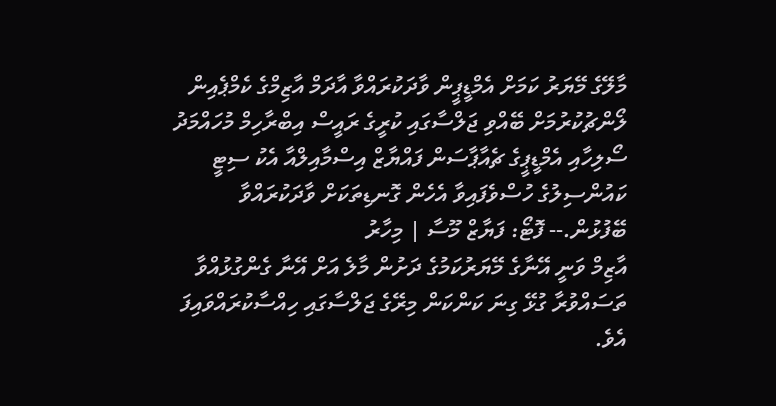މާލޭގެ މޭޔަރު ކަމަށް އެމްޑީޕީން ވާދަކުރައްވާ އާދަމް އާޒިމްގެ ކެމްޕެއިން ލޯންޗުކުރުމަށް ބޭއްވި ޖަލްސާގައި ކުރީގެ ރައީސް އިބްރާހިމް މުހައްމަދު ސޯލިހާއި އެމްޑީޕީގެ ޗެއާޕާސަން ފައްޔާޒް އިސްމާއިލްއާ އެކު ސިޓީ ކައުންސިލުގެ ހުސްވެފައިވާ އެހެން ގޮނޑިތަކަށް ވާދަކުރައްވާ ބޭފުޅުން.-- ފޮޓޯ: ފަޔާޒް މޫސާ | މިހާރު
އާޒިމް ވަނީ އޭނާގެ މޭޔަރުކަމުގެ ދަށުން މާލެ އަށް އޭނާ ގެންގުޅުއްވާ ތަސައްވުރާ ގުޅޭ ގިނަ ކަންކަން މިރޭގެ ޖަލްސާގައި ހިއްސާކުރައްވައިފަ އެވެ.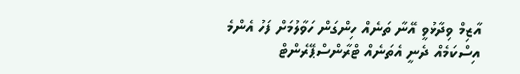އާޒިމް ވިދާޅުވީ އޭނާ ތަނެއް ހިންގަން ހަވާލުމަށް ފަހު އެންމެ އިސްކަމެއް ދެނީ އެތަނެއް ޓްރާންސްޕޭރެންޓް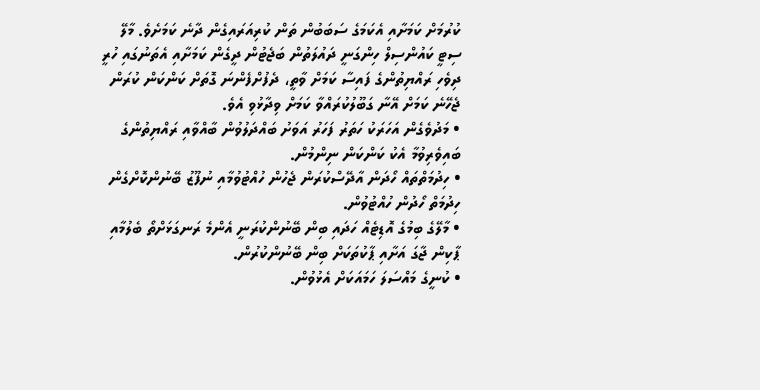ކުރުމަށް ކަމަށާއި އެކަމަގެ ސަބަބުން ތަން ކުރިއަރައިގެން ދާނެ ކަމަށެވެ. މާލޭ ސިޓީ ކައުންސިލް ހިންގަނީ ދައުލަތުން ބަޖެޓުން ދީގެން ކަމަށާއި އެތަނުގައި ހުރީ ދިވެހި ރައްޔިތުންގެ ފައިސާ ކަމަށް ވާތީ، ދެފުށްފެންނަ ގޮތަށް ކަންކަން ކުރަން ޖެހޭނެ ކަމަށް އޭނާ ގަބޫލުކުރައްވާ ކަމަށް ވިދާޅުވި އެވެ.
• މަދުވެގެން އަހަރަކު ހަތަރު ފަހަރު އަވަށު ބައްދަލުވުން ބާއްވާއި ރައްޔިތުންގެ ބައިވެރިވުމާ އެކު ކަންކަން ނިންމުން.
• ހިދުމަތްތައް ހޯދަން އާދޭސްކުރަން ޖެހުން ހުއްޓުވުމާއި ނުފޫޒު ބޭނުންކޮށްގެން ހިދުމަތް ހޯދުން ހުއްޓުވުން.
• މާލޭގެ ބިމުގެ އޮޑިޓެއް ހަދައި ބިން ބޭނުންކުރަނީ އެންމެ ރަނގަޅަށްތޯ ބެލުމާއި ޕާކިން ޖާގަ އަށާއި ޕާކުތަކަށް ބިން ބޭނުންކުރުން.
• ކުނީގެ މައްސަލަ ހަމައަކަށް އެޅުވުން.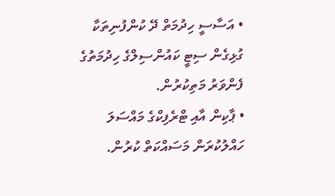• އަސާސީ ހިދުމަތް ދޭ ކުންފުނިތަކާ ގުޅިގެން ސިޓީ ކައުންސިލްގެ ހިދުމަތުގެ ފެންވަރު މަތިކުރުން.
• ޕާކިން އާއި ޓްރެފިކްގެ މައްސަލަ ހައްލުކުރަން މަސައްކަތް ކުރުން.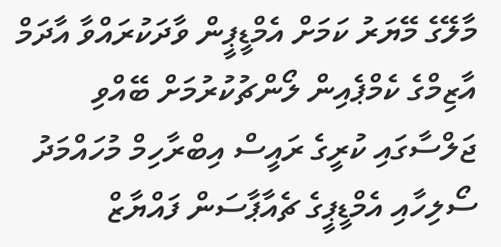މާލޭގެ މޭޔަރު ކަމަށް އެމްޑީޕީން ވާދަކުރައްވާ އާދަމް އާޒިމްގެ ކެމްޕެއިން ލޯންޗުކުރުމަށް ބޭއްވި ޖަލްސާގައި ކުރީގެ ރައީސް އިބްރާހިމް މުހައްމަދު ސޯލިހާއި އެމްޑީޕީގެ ޗެއާޕާސަން ފައްޔާޒް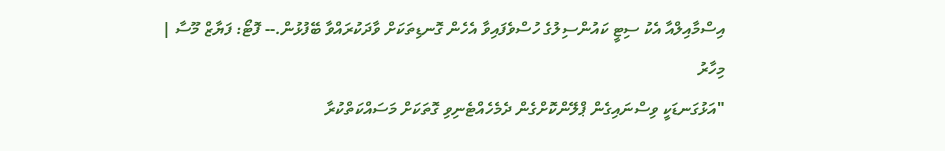އިސްމާއިލްއާ އެކު ސިޓީ ކައުންސިލުގެ ހުސްވެފައިވާ އެހެން ގޮނޑިތަކަށް ވާދަކުރައްވާ ބޭފުޅުން.-- ފޮޓޯ: ފަޔާޒް މޫސާ | މިހާރު
"އަޅުގަނޑަކީ ވިސްނައިގެން ޕްލޭންކޮށްގެން ދެމެހެއްޓެނިވި ގޮތަކަށް މަސައްކަތްކުރާ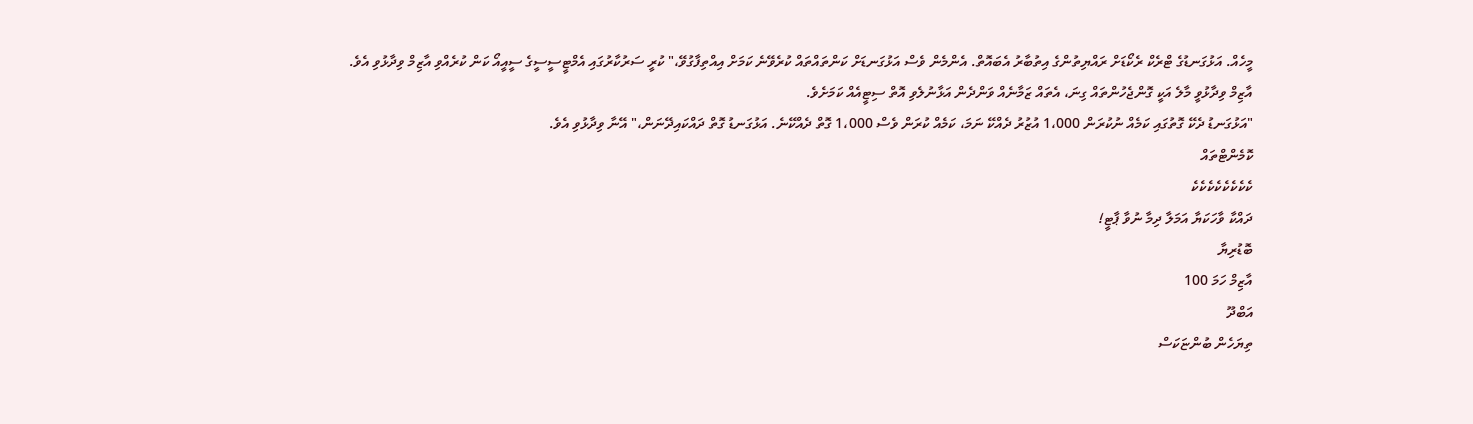މީހެއް. އަޅުގަނޑުގެ ޓްރެކް ރެކޯޑަށް ރައްޔިތުންގެ އިތުބާރު އެބައޮތް. އެންމެން ވެސް އަޅުގަނޑަށް ކަންތައްތައް ކުރެވޭނެ ކަމަށް އިއްތިފާގުވޭ،" ކުރީ ސަރުކާރުގައި އެމްޓީސީސީގެ ސީއީއޯ ކަން ކުރެއްވި އާޒިމް ވިދާޅުވި އެވެ.
އާޒިމް ވިދާޅުވީ މާލެ އަކީ ގޮންޖެހުންތައް ގިނަ، އެތައް ޒަމާނެއް ވަންދެން އަޅާނުލެވި އޮތް ސިޓީއެއް ކަމަށެވެ.
"އަޅުގަނޑު ދެކޭ ގޮތުގައި ކަމެއް ނުކުރަން 1،000 އުޒުރު ދެއްކޭ ނަމަ، ކަމެއް ކުރަން ވެސް 1،000 ގޮތް ދެއްކޭނެ. އަޅުގަނޑު ގޮތް ދައްކައިދޭނަން،" އޭނާ ވިދާޅުވި އެވެ.
ކޮމެންޓްތައް
ކެކެކެކެކެކެކެކެ
ދައްކާ ވާހަކަޔާ އަމަލާ ދިމާ ނުވާ ޕާޓީ!
ބޮޑުރިޔާ
އާޒިމް ހަމަ 100
އަބްދޫ
ތިޔަހެން ބުންޏަކަސް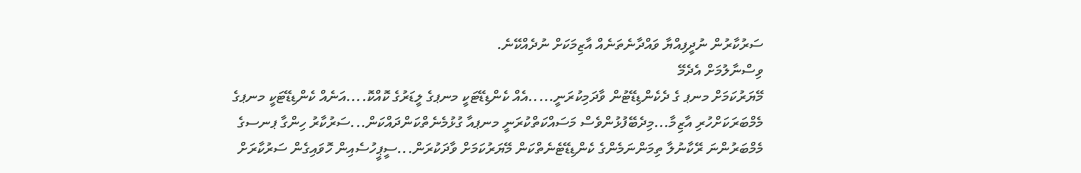ސަރުކާރުން ނުދީފިއްޔާ ވައްދާނެތަނެއް އާޒިމަކަށް ނުދެއްކޭނެ.
ވިސްނާލުމަށް އެދެމޭ
މޭޔަރުކަމަށް މނޕ ގެ ދެކެންޑިޑޭޓުން ވާދަމިކުރަނީ.....އެއް ކެންޑިޑޭޓަކީ މނޕގެ ލީޑަރުގެ ކޮއްކޮ....އަނެއް ކެންޑިޑޭޓަކީ މނޕގެ މެމްބަރަކަށްހުރި އާޒިމާ...މިދެބޭފުޅުންވެސް މަސައްކަތްކުރަނީ މނޕއާ ގުޅުމެނެތްކަންދައްކަން...ސަރުކާރު ހިންގާ ޕނސގެ މެމްބަރުންނަ ރޭކާނުލާ ތިމަންނަމެންގެ ކެންޑިޑޭޓެނެތްކަން މޭޔަރުކަމަށް ވާދަކުރަން...ސީޕީހުސެއިން ހޮވައިގެން ސަރުކާރަށް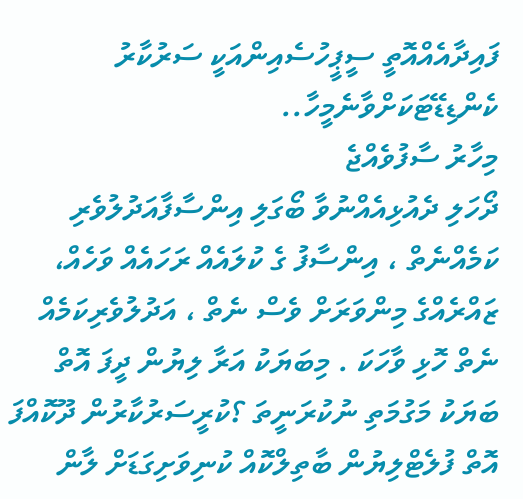ފައިދާއެއްއޮތީ ސީޕީހުސެއިންއަކީ ސަރުކާރު ކެންޑިޑޭޓަކަށްވާނެމީހާ..
މިހާރު ސާފުވެއްޖެ
ދޯހަލި ދެއުޅިއެއްނުވާ ބޯގަލި އިންސާފާއަދުލުވެރި ކަމެއްނެތް ، އިންސާފު ގެ ކުލައެއް ރަހައެއް ވަހެއް، ޒައްރެއްގެ މިންވަރަށް ވެސް ނެތް ، އަދުލުވެރިކަމެއް ނެތް ހޮޅި ވާހަކަ . މިބަޔަކު އަރާ ލިޔުން ދީފަ އޮތް ބަޔަކު މަގުމަތި ނުކުރަނީތަ ؟ކުރީސަރުކާރުން ދޫކޮއްފަ އޮތް ފުލެޓްލިޔުން ބާތިލްކޮއް ކުނިވަށިގަޑަށް ލާން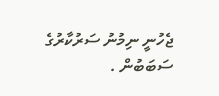ޖެހުނީ ނިމުނު ސަރުކާރުގެ ސަބަބުން .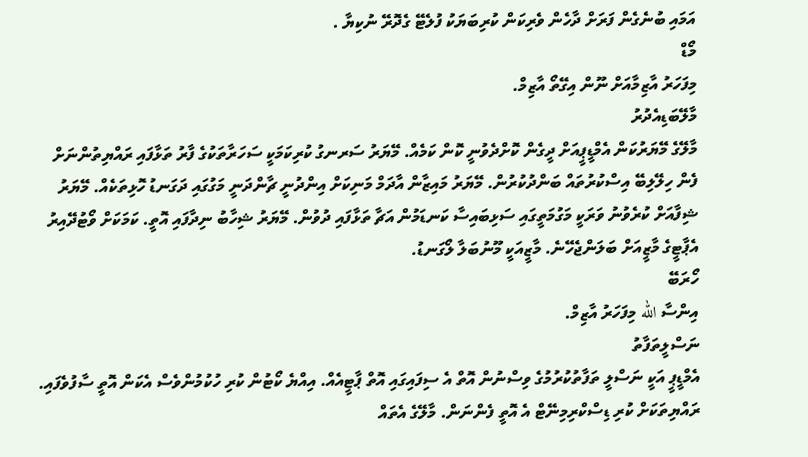އަމައި ބުނެގެން ފަރަށް ދާހެން ވެރިކަން ކުރިބަޔަކު ފުލެޓޭ ގެދޮރޭ ނުކިޔާ .
މޯޑް
މިފަހަރު އާޒިމާއަށް ނޫން އިގޭތޯ އާޒިމް.
މާލޭބަޑިއެދުރު
މާލޭގެ މޭޔަރުކަން އެމްޑީޕީއަށް ދީގެން ކޮށްދެވުނީ ކޮން ކަމެއް. މޭޔަރު ސަރނގު ކުރިކަމަކީ ސަހަރާތަކުގެ ފާރު ތަޅާފައި ރައްޔިތުންނަށް ފެން ހިލޭލިބޭ އިސްކުރުތައް ބަންދުކުރުން. މޭޔަރު މައިޒާން އާދަމް މަނިކަށް އިންދުނީ ޗާންދަނީ މަގުގައި ދަގަނޑު ހޮޅިތަކެއް. މޭޔަރު ޝިފާއަށް ކުރެވުނު ވަރަކީ މަގުމަތީގައި ސަޅިބައިސާ ކަނޑަމުން އަޗާ ތަޅާފައި ދުވުން. މޭޔަރު ޝިހާބު ނިދާފައި އޮތީ. ކަމަކަށް ވޯޓުދޭއިރު އެޕާޓީގެ މާޒީއަށް ބަލަންޖެހޭނެ. މާޒީއަކީ މޫނުބަލާ ލޯގަނޑު.
ހޯރަބޭ
އިންސާ الله މިފަހަރު އާޒިމް.
ނަސްލީތަފާތު
އެމްޑީޕީ އަކީ ނަސްލީ ތަފާތުކުރުމުގެ ވިސްނުން އޮތް އެ ސިފައިގައި އޮތް ޕާޓީއެއް. އިއްޔެ ކޯޓުން ކުރި ހުކުމުންވެސް އެކަން އޮތީ ސާފުވެފައި. ރައްޔިތަކަށް ކުރި ޑިސްކްރިމިނޭޓް އެ އޮތީ ފެންނަން. މާލޭގެ އެތައް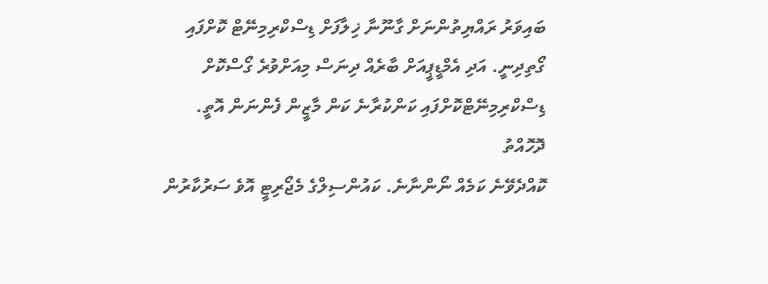ބައިވަރު ރައްޔިތުންނަށް ގާނޫނާ ޚިލާފަށް ޑިސްކްރިމިނޭޓް ކޮށްފައި ގޯތިދިނީ. އަދި އެމްޑީޕީއަށް ބާރެއް ދިނަސް މިއަށްވުރެ ގޯސްކޮށް ޑިސްކްރިމިނޭޓްކޮށްފައި ކަންކުރާނެ ކަން މާޒީން ފެންނަން އޮތީ.
ދޮހޮއްތު
ކޮއްދެވޭނެ ކަމެއް ނޯންނާނެ. ކައުންސިލްގެ މެޖޯރިޓީ އޮވެ ސަރުކާރުން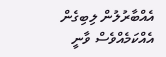އެއްބާރުލުން ލިބިގެން އެއްކަމެއްވެސް ވާނީ